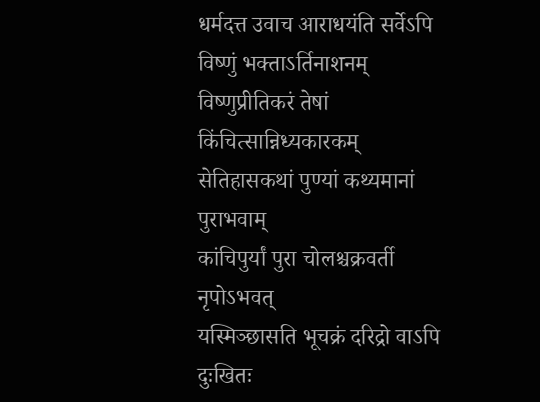धर्मदत्त उवाच आराधयंति सर्वेऽपि विष्णुं भक्ताऽर्तिनाशनम्
विष्णुप्रीतिकरं तेषां किंचित्सान्निध्यकारकम्
सेतिहासकथां पुण्यां कथ्यमानां पुराभवाम्
कांचिपुर्यां पुरा चोलश्चक्रवर्ती नृपोऽभवत्
यस्मिञ्छासति भूचक्रं दरिद्रो वाऽपि दुःखितः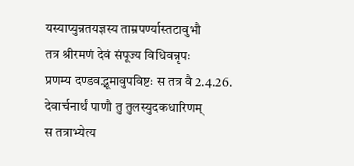यस्याप्युन्नतयज्ञस्य ताम्रपर्ण्यास्तटावुभौ
तत्र श्रीरमणं देवं संपूज्य विधिवन्नृपः
प्रणम्य दण्डवद्भूमावुपविष्टः स तत्र वै 2.4.26.
देवार्चनार्थं पाणौ तु तुलस्युदकधारिणम्
स तत्राभ्येत्य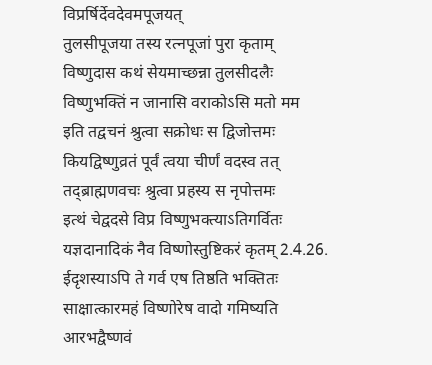विप्रर्षिर्देवदेवमपूजयत्
तुलसीपूजया तस्य रत्नपूजां पुरा कृताम्
विष्णुदास कथं सेयमाच्छन्ना तुलसीदलैः
विष्णुभक्तिं न जानासि वराकोऽसि मतो मम
इति तद्वचनं श्रुत्वा सक्रोधः स द्विजोत्तमः
कियद्विष्णुव्रतं पूर्वं त्वया चीर्णं वदस्व तत्
तद्ब्राह्मणवचः श्रुत्वा प्रहस्य स नृपोत्तमः
इत्थं चेद्वदसे विप्र विष्णुभक्त्याऽतिगर्वितः
यज्ञदानादिकं नैव विष्णोस्तुष्टिकरं कृतम् 2.4.26.
ईदृशस्याऽपि ते गर्व एष तिष्ठति भक्तितः
साक्षात्कारमहं विष्णोरेष वादो गमिष्यति
आरभद्वैष्णवं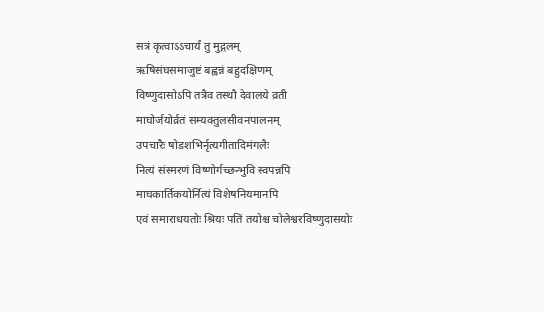सत्रं कृत्वाऽऽचार्यं तु मुद्गलम्
ऋषिसंघसमाजुष्टं बह्वन्नं बहुदक्षिणम्
विष्णुदासोऽपि तत्रैव तस्थौ देवालये व्रती
माघोर्जयोर्व्रतं सम्यक्तुलसीवनपालनम्
उपचारैः षोडशभिर्नृत्यगीतादिमंगलैः
नित्यं संस्मरणं विष्णोर्गच्छन्भुवि स्वपन्नपि
माघकार्तिकयोर्नित्यं विशेषनियमानपि
एवं समाराधयतोः श्रियः पतिं तयोश्च चोलेश्वरविष्णुदासयोः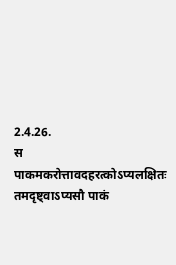2.4.26.
स पाकमकरोत्तावदहरत्कोऽप्यलक्षितः
तमदृष्ट्वाऽप्यसौ पाकं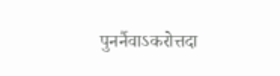पुनर्नैवाऽकरोत्तदा